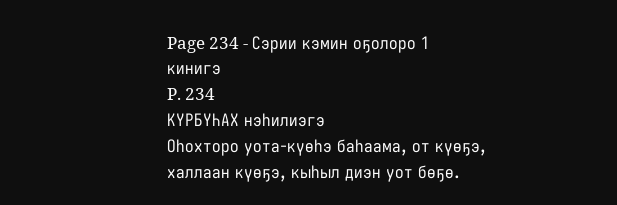Page 234 - Сэрии кэмин оҕолоро 1 кинигэ
P. 234
КҮРБҮҺАХ нэһилиэгэ
Оһохторо уота-күөһэ баһаама, от күөҕэ, халлаан күөҕэ, кыһыл диэн уот бөҕө.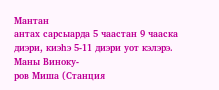Мантан
антах сарсыарда 5 чаастан 9 чааска диэри, киэһэ 5-11 диэри уот кэлэрэ. Маны Виноку-
ров Миша (Станция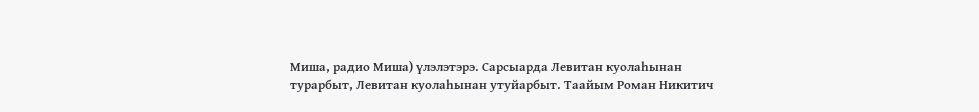Миша, радио Миша) үлэлэтэрэ. Сарсыарда Левитан куолаһынан
турарбыт, Левитан куолаһынан утуйарбыт. Таайым Роман Никитич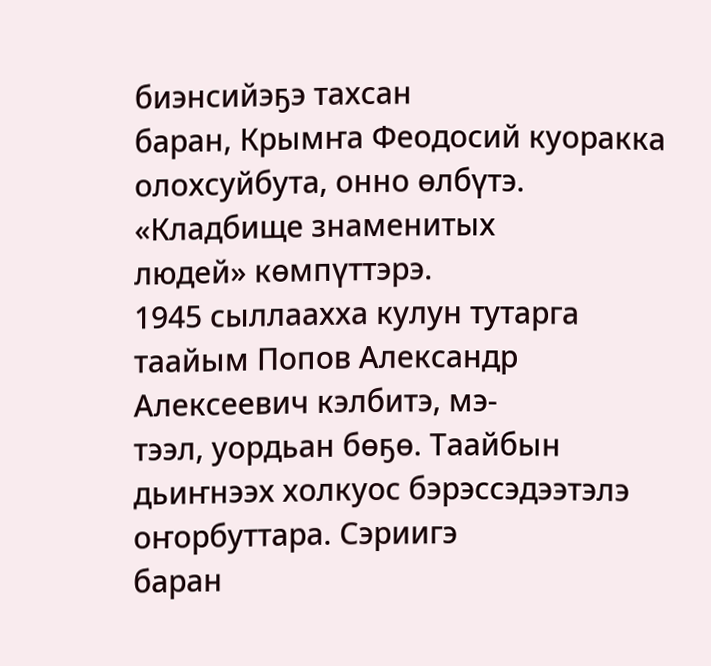биэнсийэҕэ тахсан
баран, Крымҥа Феодосий куоракка олохсуйбута, онно өлбүтэ. «Кладбище знаменитых
людей» көмпүттэрэ.
1945 сыллаахха кулун тутарга таайым Попов Александр Алексеевич кэлбитэ, мэ-
тээл, уордьан бөҕө. Таайбын дьиҥнээх холкуос бэрэссэдээтэлэ оҥорбуттара. Сэриигэ
баран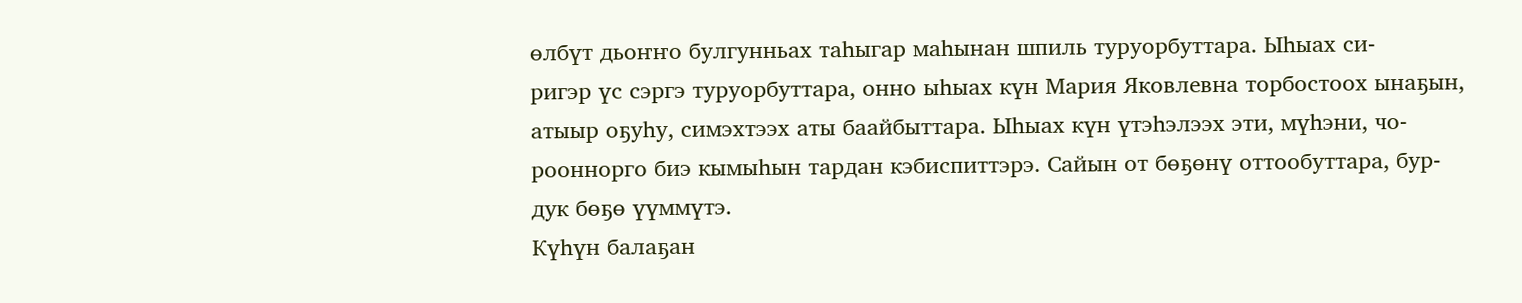өлбүт дьоҥҥо булгунньах таһыгар маһынан шпиль туруорбуттара. Ыһыах си-
ригэр үс сэргэ туруорбуттара, онно ыһыах күн Мария Яковлевна торбостоох ынаҕын,
атыыр оҕуһу, симэхтээх аты баайбыттара. Ыһыах күн үтэһэлээх эти, мүһэни, чо-
рооннорго биэ кымыһын тардан кэбиспиттэрэ. Сайын от бөҕөнү оттообуттара, бур-
дук бөҕө үүммүтэ.
Күһүн балаҕан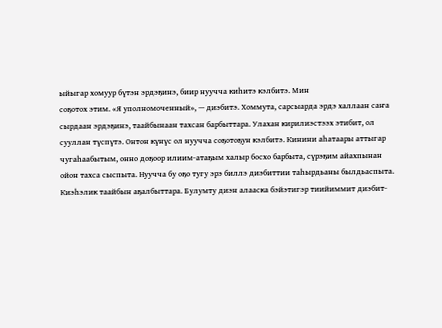ыйыгар хомуур бүтэн эрдэҕинэ, биир нуучча киһитэ кэлбитэ. Мин
соҕотох этим. «Я уполномоченный», — диэбитэ. Хоммута, сарсыарда эрдэ халлаан саҥа
сырдаан эрдэҕинэ, таайбынаан тахсан барбыттара. Улахан кирилиэстээх этибит, ол
сууллан түспүтэ. Онтон күнүс ол нуучча соҕотоҕун кэлбитэ. Кинини аһатаары аттыгар
чугаһаабытым, онно доҕоор илиим-атаҕым халыр босхо барбыта, сүрэҕим айахпынан
ойон тахса сыспыта. Нуучча бу оҕо тугу эрэ биллэ диэбиттии таһырдьаны былдьаспыта.
Киэһэлик таайбын аҕалбыттара. Булумту диэн алааска бэйэтигэр тиийиммит диэбит-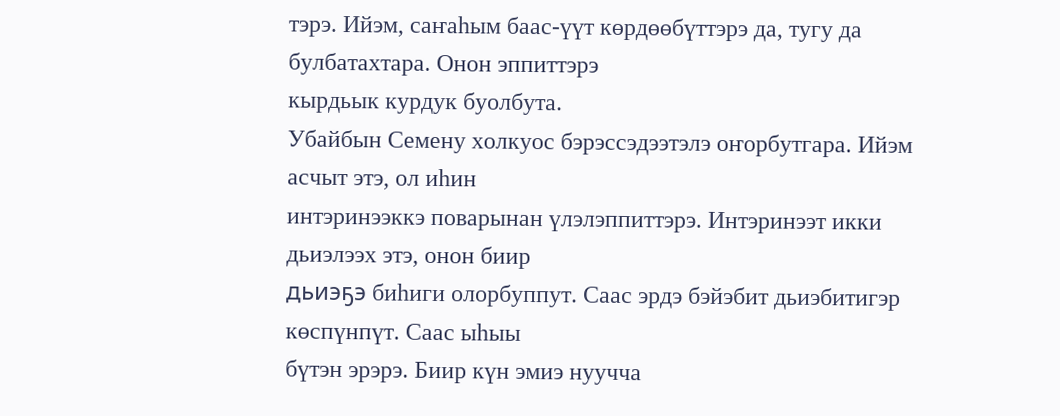тэрэ. Ийэм, саҥаһым баас-үүт көрдөөбүттэрэ да, тугу да булбатахтара. Онон эппиттэрэ
кырдьык курдук буолбута.
Убайбын Семену холкуос бэрэссэдээтэлэ оҥорбутгара. Ийэм асчыт этэ, ол иһин
интэринээккэ поварынан үлэлэппиттэрэ. Интэринээт икки дьиэлээх этэ, онон биир
дьиэҕэ биһиги олорбуппут. Саас эрдэ бэйэбит дьиэбитигэр көспүнпүт. Саас ыһыы
бүтэн эрэрэ. Биир күн эмиэ нуучча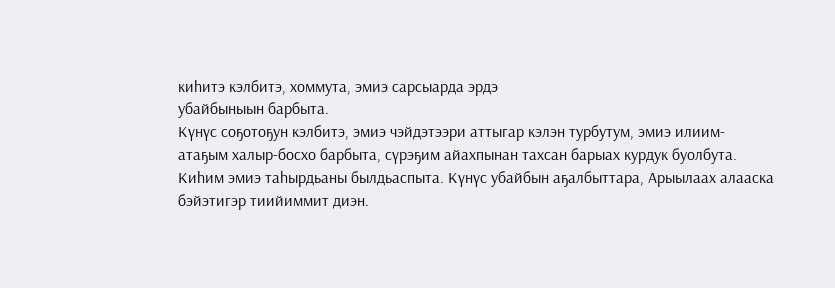киһитэ кэлбитэ, хоммута, эмиэ сарсыарда эрдэ
убайбыныын барбыта.
Күнүс соҕотоҕун кэлбитэ, эмиэ чэйдэтээри аттыгар кэлэн турбутум, эмиэ илиим-
атаҕым халыр-босхо барбыта, сүрэҕим айахпынан тахсан барыах курдук буолбута.
Киһим эмиэ таһырдьаны былдьаспыта. Күнүс убайбын аҕалбыттара, Арыылаах алааска
бэйэтигэр тиийиммит диэн.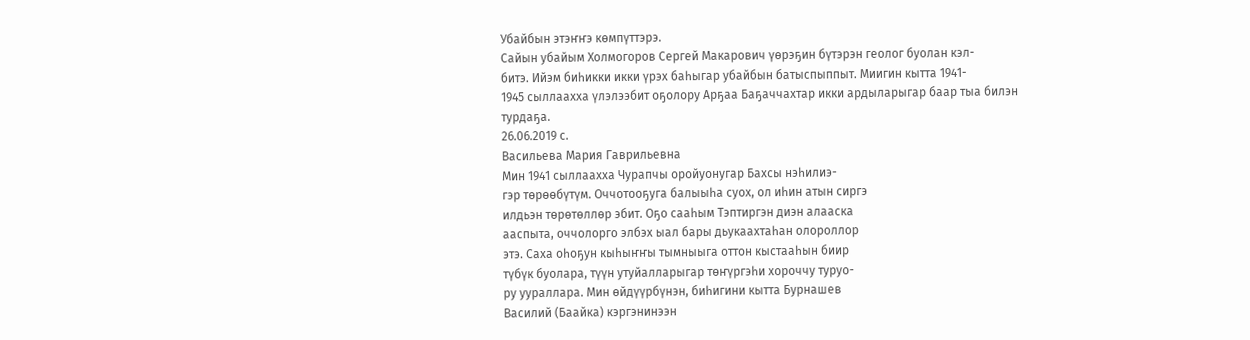Убайбын этэҥҥэ көмпүттэрэ.
Сайын убайым Холмогоров Сергей Макарович үөрэҕин бүтэрэн геолог буолан кэл-
битэ. Ийэм биһикки икки үрэх баһыгар убайбын батыспыппыт. Миигин кытта 1941-
1945 сыллаахха үлэлээбит оҕолору Арҕаа Баҕаччахтар икки ардыларыгар баар тыа билэн
турдаҕа.
26.06.2019 с.
Васильева Мария Гаврильевна
Мин 1941 сыллаахха Чурапчы оройуонугар Бахсы нэһилиэ-
гэр төрөөбүтүм. Оччотооҕуга балыыһа суох, ол иһин атын сиргэ
илдьэн төрөтөллөр эбит. Оҕо сааһым Тэптиргэн диэн алааска
ааспыта, оччолорго элбэх ыал бары дьукаахтаһан олороллор
этэ. Саха оһоҕун кыһыҥҥы тымныыга оттон кыстааһын биир
түбүк буолара, түүн утуйалларыгар төҥүргэһи хороччу туруо-
ру уураллара. Мин өйдүүрбүнэн, биһигини кытта Бурнашев
Василий (Баайка) кэргэнинээн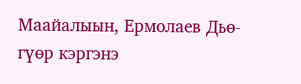Маайалыын, Ермолаев Дьө-
гүөр кэргэнэ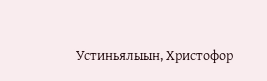Устиньялыын, Христофор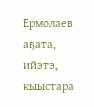Ермолаев аҕата, ийэтэ,
кыыстара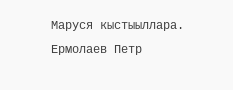Маруся кыстыыллара. Ермолаев Петр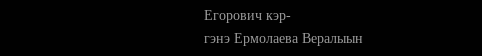Егорович кэр-
гэнэ Ермолаева Вералыын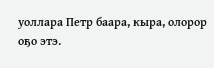уоллара Петр баара, кыра, олорор
оҕо этэ.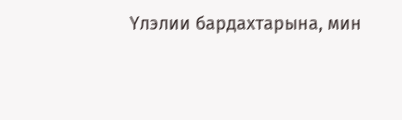Үлэлии бардахтарына, мин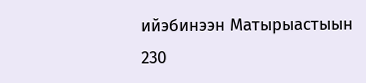ийэбинээн Матырыастыын
230